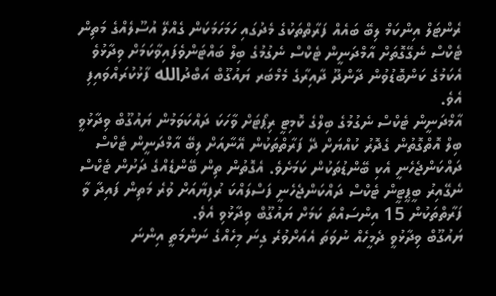ރެންޓަލް އިންކަމް ލިބޭ ބައެއް ފަރާތްތަކުގެ މެދުގައި ހަމަހަމަކަން ގެއްލޭ އުސޫލެއްގެ މަތިން ޓެކްސް ނެގޭގޮތަށް އާމްދަނީން ޓެކްސް ނެގުމުގެ ބިލް ބައްޓަންވެފައިވާކަމަށް ވިދާޅުވެ އެކަމުގެ ކަންބޮޑުވުން ދާންދޫ ދާއިރާގެ މެމްބަރ ޔައުގޫބް އަބްދުالله ފާޅުކުރައްވައިފި އެވެ.
އާމްދަނީން ޓެކްސް ނެގުމުގެ ބިލްގެ ކޮމިޓީ ރިޕޯޓަށް ވާހަކަ ދައްކަވަމުން ޔައުގޫބް ވިދާޅުވީ ބިލް އޮތްގޮތުން ގެދޮރު ކުއްޔަށް ދޭ ފަރާތްތަކުން އޭނާއަށް ލިބޭ އާމްދަނީން ޓެކްސް ދައްކަންޖެހެނީ އެކި ބޭންޑުތަކުން ކަމަށެވެ. އެގޮތުން ތިން ބޭންޑެއްގެ ދަށުން ޓެކްސް ނެގޭއިރު ބީޕީޓީން ޓެކްސް ދައްކަންޖެހެނީ ފަސްލައްކަ ރުފިޔާއަށް ވުރެ މަތިން ފައިދާ ވާ ފަރާތްތަކުން 15 އިންސައްތަ ކަމަށް ޔައުގޫބް ވިދާޅުވި އެވެ.
ޔައުގޫބް ވިދާޅުވީ ދެމީހެއް ނުވަތަ އެއަށްވުރެ ގިނަ މިހެއްގެ ނަންމަތީ އިންނަ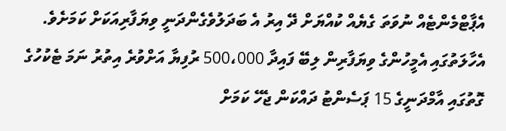އެޕާޓްމެންޓެއް ނުވަތަ ގެޔެއް ކުއްޔަށް ދޭ އިރު އެ ބަދަލުވެގެންދަނީ ވިޔަފާރިއަކަށް ކަމަށެވެ. އެހާލަތުގައި އެމީހުންގެ ވިޔަފާރިން ލިބޭ ފައިދާ 500،000 ރުފިޔާ އަށްވުރެ އިތުރު ނަމަ ޓެކުހުގެ ގޮތުގައި އާމްދަނީގެ 15 ޕަސެންޓު ދައްކަން ޖެހޭ ކަމަށް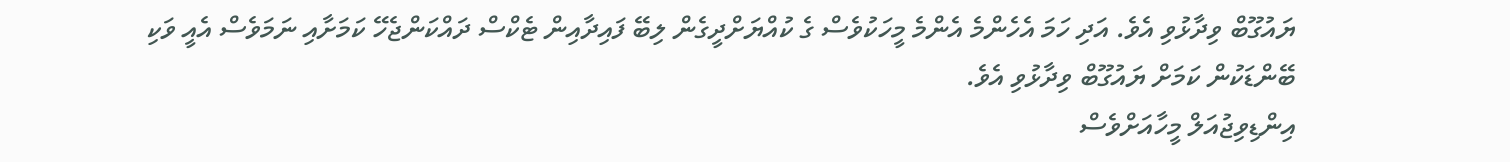ޔައުގޫބް ވިދާޅުވި އެވެ. އަދި ހަމަ އެހެންމެ އެންމެ މީހަކުވެސް ގެ ކުއްޔަށްދީގެން ލިބޭ ފައިދާއިން ޓެކްސް ދައްކަންޖެހޭ ކަމަށާއި ނަމަވެސް އެއީ ވަކި ބޭންޑަކުން ކަމަށް ޔައުގޫބް ވިދާޅުވި އެވެ.
އިންޑިވިޖުއަލް މީހާއަށްވެސް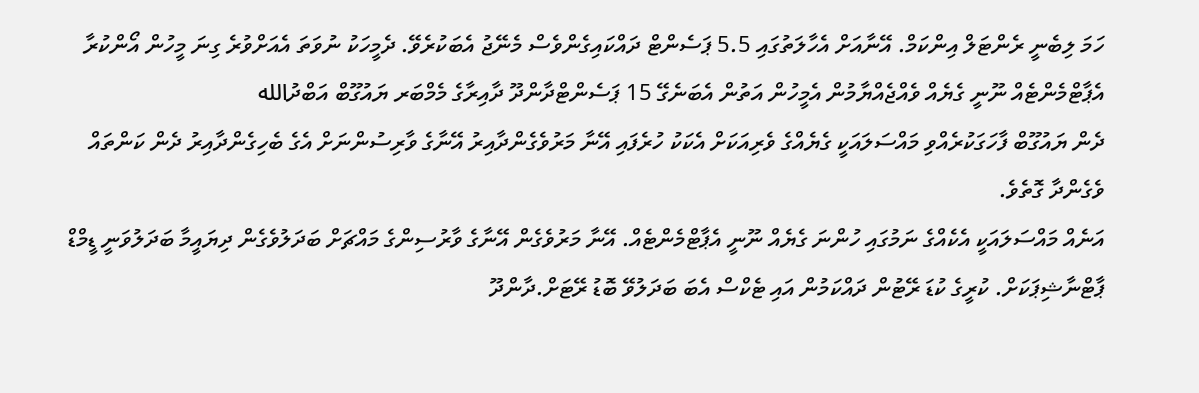ހަމަ ލިބެނީ ރެންޓަލް އިންކަމް. އޭނާއަށް އެހާލަތުގައި 5.5 ޕަސެންޓް ދައްކައިގެންވެސް މެނޭޖު އެބަކުރެވޭ. ދެމީހަކު ނުވަތަ އެއަށްވުރެ ގިނަ މީހުން އޯންކުރާ އެޕާޓްމެންޓެއް ނޫނީ ގެޔެއް ވެއްޖެއްޔާމުން އެމީހުން އަތުން އެބަނެގޭ 15 ޕަސެންޓްދާންދޫ ދާއިރާގެ މެމްބަރ ޔައުގޫބް އަބްދުالله
ދެން ޔައުގޫބް ފާހަގަކުރެއްވި މައްސަލައަކީ ގެޔެއްގެ ވެރިއަކަށް އެކަކު ހުރެފައި އޭނާ މަރުވެގެންދާއިރު އޭނާގެ ވާރިސުންނަށް އެގެ ބެހިގެންދާއިރު ދެން ކަންތައް ވެގެންދާ ގޮތެވެ.
އަނެއް މައްސަލައަކީ އެކެއްގެ ނަމުގައި ހުންނަ ގެޔެއް ނޫނީ އެޕާޓްމެންޓެއް. އޭނާ މަރުވެގެން އޭނާގެ ވާރުސިންގެ މައްޗަށް ބަދަލުވެގެން ދިޔައީމާ ބަދަލުވަނީ ޑީމްޑް ޕާޓްނާޝިޕަކަށް. ކުރީގެ ކުޑަ ރޭޓުން ދައްކަމުން އައި ޓެކްސް އެބަ ބަދަލުވޭ ބޮޑު ރޭޓަށް.ދާންދޫ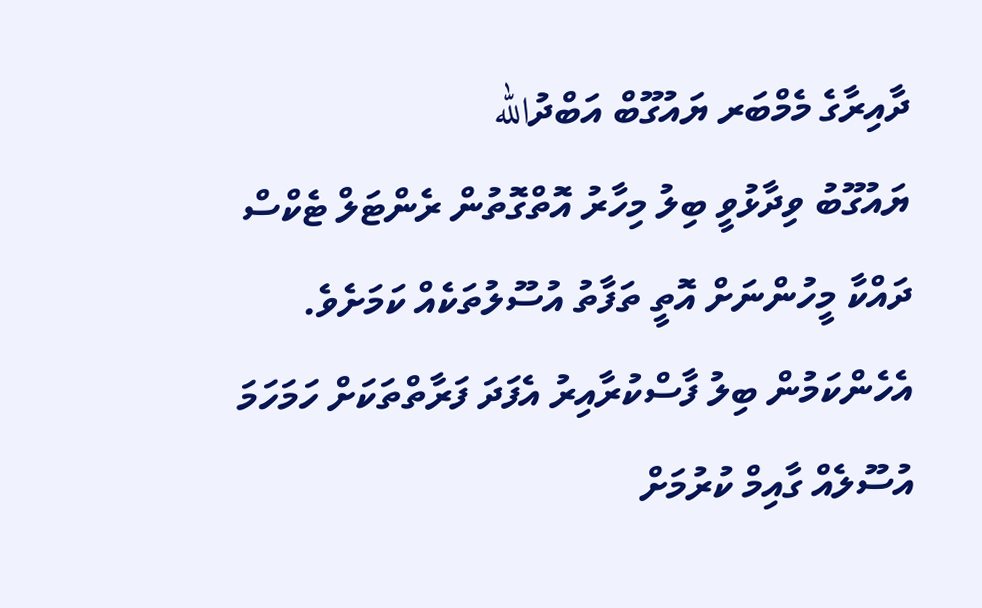ދާއިރާގެ މެމްބަރ ޔައުގޫބް އަބްދުالله
ޔައުގޫބު ވިދާޅުވީ ބިލު މިހާރު އޮތްގޮތުން ރެންޓަލް ޓެކްސް ދައްކާ މީހުންނަށް އޮތީ ތަފާތު އުސޫލުތަކެއް ކަމަށެވެ. އެހެންކަމުން ބިލު ފާސްކުރާއިރު އެފަދަ ފަރާތްތަކަށް ހަމަހަމަ އުސޫލެއް ގާއިމް ކުރުމަށް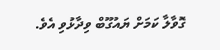ގޮވާލާ ކަމަށް ޔައުގޫބް ވިދާޅުވި އެވެ.